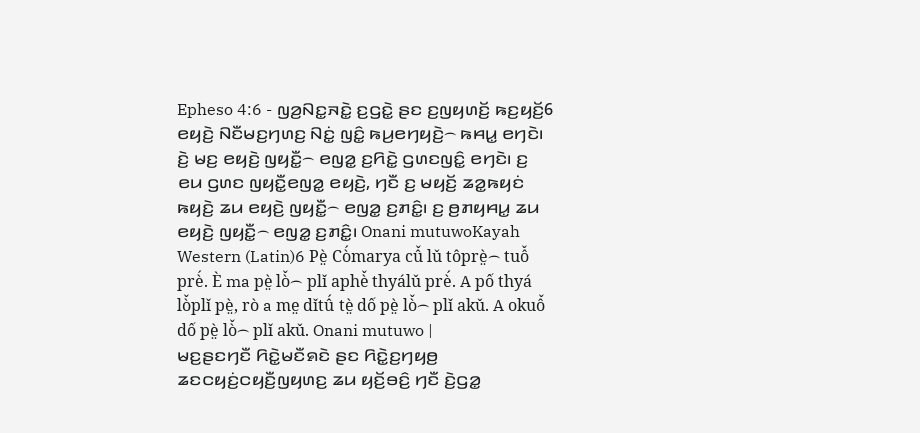Epheso 4:6 - ꤜꤤ꤬ꤡꤢ꤭ꤏꤢꤧ꤭ ꤢ꤬ꤞꤢꤧ꤭ ꤔꤢ ꤢ꤬ꤜꤟꤛꤢꤩ꤬ ꤒꤢ꤬ꤟꤢꤩ꤬6 ꤕꤟꤢꤧ꤬ ꤡꤢꤪꤗꤢ꤬ꤚꤛꤢ꤬ ꤡꤢꤦ꤭ ꤜꤢꤨ꤭ ꤒꤣ꤬ꤕꤚꤟꤢꤧ꤬꤮ ꤒꤌꤣ꤭ ꤕꤚꤢꤧ꤯ ꤢꤧ꤬ ꤗꤢ꤬ ꤕꤟꤢꤧ꤬ ꤜꤟꤢꤪ꤭꤮ ꤕꤜꤤ꤭ ꤢ꤬ꤖꤢꤧ꤭ ꤞꤛꤢꤜꤢꤨ꤭ ꤕꤚꤢꤧ꤯ ꤢ꤬ ꤕꤣ ꤞꤛꤢ ꤜꤟꤢꤪ꤭ꤕꤜꤤ꤭ ꤕꤟꤢꤧ꤬, ꤚꤢꤪ ꤢ꤬ ꤗꤟꤢꤩ꤬ ꤘꤤ꤭ꤒꤟꤢꤦ ꤒꤟꤢꤧ꤬ ꤘꤣ ꤕꤟꤢꤧ꤬ ꤜꤟꤢꤪ꤭꤮ ꤕꤜꤤ꤭ ꤢ꤬ꤊꤢꤨ꤭꤯ ꤢ꤬ ꤥ꤬ꤊꤟꤌꤣ꤭ ꤘꤣ ꤕꤟꤢꤧ꤬ ꤜꤟꤢꤪ꤭꤮ ꤕꤜꤤ꤭ ꤢ꤬ꤊꤢꤨ꤭꤯ Onani mutuwoKayah Western (Latin)6 Pè̤ Cò́marya cû̌ lǔ tôprè̤꤮ tuô̌ prè́. È ma pè̤ lò̌꤮ plǐ aphè̌ thyálǔ prè́. A pố thyá lò̌plǐ pè̤, rò a me̤ dǐtû́ tè̤ dố pè̤ lò̌꤮ plǐ akǔ. A okuô̌ dố pè̤ lò̌꤮ plǐ akǔ. Onani mutuwo |
ꤗꤢ꤬ꤔꤢꤚꤢꤪ ꤖꤢꤧ꤭ꤗꤢꤪꤎꤢꤧ ꤔꤢ ꤖꤢꤧ꤭ꤢ꤬ꤚꤟꤥ꤬ ꤘꤢꤍꤟꤢꤦ꤬ꤍꤟꤢꤪ꤬ꤜꤟꤛꤢ꤬ ꤘꤣ ꤟꤢꤩ꤬ꤋꤢꤨ꤬ ꤚꤢꤪ ꤢꤧ꤬ꤞꤤ꤭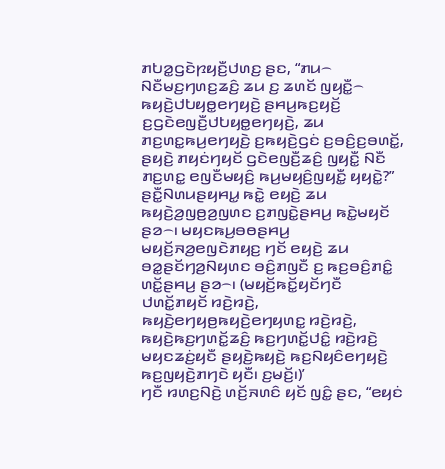ꤊꤝꤤ꤭ꤞꤢꤧꤐꤟꤢꤪ꤬ꤓꤛꤢ꤬ ꤔꤢ, “ꤊꤣ꤮ ꤡꤢꤪꤗꤢ꤬ꤚꤛꤢ꤬ꤘꤢꤨ꤬ ꤘꤣ ꤢ꤬ ꤘꤛꤢꤩ ꤜꤟꤢꤪ꤭꤮ ꤒꤟꤢꤧ꤬ꤓꤝꤟꤥ꤭ꤕꤚꤟꤢꤧ꤬ ꤔꤌꤣ꤬ꤒꤢ꤬ꤟꤢꤩ꤬ ꤢ꤬ꤞꤢꤧꤕꤜꤢꤪ꤬ꤓꤝꤟꤥ꤭ꤕꤚꤟꤢꤧ꤬, ꤘꤣ ꤊꤢ꤬ꤛꤢ꤭ꤒꤣ꤬ꤕꤚꤟꤢꤧ꤬ ꤢ꤬ꤒꤟꤢꤧ꤬ꤞꤢꤦ ꤢ꤬ꤋꤢꤨ꤬ꤢ꤬ꤋꤛꤢꤩ꤭, ꤔꤟꤢꤧ꤬ ꤊꤟꤢꤦꤚꤟꤢꤩ ꤞꤢꤧꤕꤜꤢꤪ꤬ꤘꤢꤨ꤬ ꤜꤟꤢꤪ꤭ ꤡꤢꤪ ꤊꤢ꤬ꤛꤢ꤭ ꤕꤜꤢꤪꤗꤟꤢꤨ꤬ ꤒꤣ꤬ꤗꤟꤢꤨ꤬ꤜꤟꤢꤪ꤭ ꤟꤟꤢꤧ꤭?”
ꤔꤢꤪ꤭ꤡꤛꤣꤔꤟꤌꤣ꤭ ꤒꤢꤧ꤭ ꤕꤟꤢꤧ꤬ ꤘꤣ ꤒꤟꤢꤧ꤬ꤤ꤬ꤜꤥ꤬ꤤ꤬ꤜꤛꤢ ꤢ꤬ꤊꤜꤢꤧ꤭ꤔꤌꤣ꤬ ꤒꤢꤧ꤭ꤗꤟꤢꤩ ꤔꤤ꤮꤯ ꤗꤟꤢꤒꤣ꤬ꤋꤥꤔꤌꤣ꤬ ꤗꤟꤢꤩ꤬ꤏꤤ꤬ꤕꤜꤢꤧꤊꤟꤢ꤬ ꤚꤢꤩ ꤕꤟꤢꤧ꤬ ꤘꤣ ꤋꤤ꤭ꤔꤢꤩꤚꤤ꤬ꤡꤟꤛꤢ ꤋꤢꤨ꤬ꤊꤜꤢꤪ ꤢ꤬ ꤒꤢ꤬ꤋꤢꤨ꤬ꤊꤢꤨ꤭ ꤛꤢꤩ꤭ꤔꤌꤣ꤬ ꤔꤤ꤮꤯ (ꤗꤟꤢꤩ꤬ꤒꤢꤩ꤭ꤟꤢꤩꤚꤢꤪ ꤓꤛꤢꤩ꤭ꤊꤟꤢꤩ ꤙꤢꤧ꤬ꤙꤢꤧ꤬, ꤒꤟꤢꤧ꤬ꤕꤚꤟꤥ꤬ꤒꤟꤢꤧ꤬ꤕꤚꤟꤛꤢ꤭ ꤙꤢꤧ꤬ꤙꤢꤧ꤬, ꤒꤟꤢꤧ꤬ꤒꤢ꤬ꤚꤛꤢꤩ꤭ꤘꤢꤨ꤬ ꤒꤢ꤬ꤚꤛꤢꤩ꤭ꤓꤢꤨ꤭ ꤙꤢꤧ꤬ꤙꤢꤧ꤬ ꤗꤟꤢꤘꤢꤦ꤬ꤟꤢꤪ ꤔꤟꤢꤧ꤬ꤒꤟꤢꤧ꤬ ꤒꤢ꤬ꤡꤟꤢꤨꤕꤚꤟꤢꤧ꤬ ꤒꤢ꤬ꤜꤟꤢꤧ꤬ꤊꤚꤢꤧ ꤟꤢꤪ꤯ ꤢ꤬ꤗꤢꤩ꤬꤯)’
ꤚꤢꤪ ꤙꤛꤢ꤬ꤡꤢꤧ꤬ ꤛꤢꤩ꤬ꤏꤛꤢꤨ ꤟꤢꤩ ꤜꤢꤨ꤭ ꤔꤢ, “ꤕꤟꤢꤦ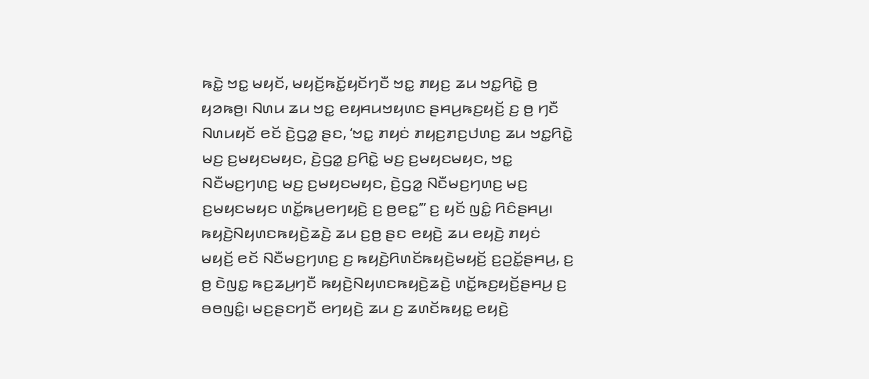ꤒꤢꤧ꤭ ꤠꤢ꤭ ꤗꤟꤢꤩ, ꤗꤟꤢꤩ꤬ꤒꤢꤩ꤭ꤟꤢꤩꤚꤢꤪ ꤠꤢ꤭ ꤊꤟꤢ꤬ ꤘꤣ ꤠꤢ꤭ꤖꤢꤧ꤭ ꤥ꤬ ꤟꤤꤒꤥ꤬꤯ ꤡꤛꤣ ꤘꤣ ꤠꤢ꤭ ꤕꤟꤌꤣꤠꤟꤛꤢ ꤔꤌꤣ꤬ꤒꤢ꤬ꤟꤢꤩ꤬ ꤢ꤬ ꤥ꤬ ꤚꤢꤪ ꤡꤛꤣꤟꤢꤩ ꤕꤢꤩ ꤢꤧ꤬ꤞꤤ꤭ ꤔꤢ, ‘ꤠꤢ꤭ ꤊꤟꤢꤦ ꤊꤟꤢ꤬ꤊꤢ꤬ꤓꤛꤢ꤬ ꤘꤣ ꤠꤢ꤭ꤖꤢꤧ꤭ ꤗꤢ꤬ ꤢ꤬ꤗꤟꤢꤗꤟꤢ, ꤢꤧ꤬ꤞꤤ꤭ ꤢ꤬ꤖꤢꤧ꤭ ꤗꤢ꤬ ꤢ꤬ꤗꤟꤢꤗꤟꤢ, ꤠꤢ꤭ ꤡꤢꤪꤗꤢ꤬ꤚꤛꤢ꤬ ꤗꤢ꤬ ꤢ꤬ꤗꤟꤢꤗꤟꤢ, ꤢꤧ꤬ꤞꤤ꤭ ꤡꤢꤪꤗꤢ꤬ꤚꤛꤢ꤬ ꤗꤢ꤬ ꤢ꤬ꤗꤟꤢꤗꤟꤢ ꤛꤢꤩ꤭ꤒꤣ꤬ꤕꤚꤟꤢꤧ꤬ ꤢ꤬ ꤥ꤬ꤕꤢ꤭’” ꤢ꤬ ꤟꤢꤩ ꤜꤢꤨ꤭ ꤖꤢꤨꤔꤌꤣ꤬꤯
ꤒꤟꤢꤧ꤬ꤡꤟꤛꤢꤒꤟꤢꤧ꤬ꤘꤢꤧ꤬ ꤘꤣ ꤢ꤬ꤥ꤬ ꤔꤢ ꤕꤟꤢꤧ꤬ ꤘꤣ ꤕꤟꤢꤧ꤬ ꤊꤟꤢꤦ ꤗꤟꤢꤩ꤬ ꤕꤢꤩ ꤡꤢꤪꤗꤢ꤬ꤚꤛꤢ꤬ ꤢ꤬ ꤒꤟꤢꤧ꤬ꤖꤛꤢꤩꤒꤟꤢꤧ꤬ꤗꤟꤢꤩ꤬ ꤢ꤬ꤑꤢꤩ꤭ꤔꤌꤣ꤬, ꤢ꤬ ꤥ꤬ ꤢꤧꤜꤢ꤭ ꤒꤢ꤬ꤘꤣ꤬ꤚꤢꤪ ꤒꤟꤢꤧ꤬ꤡꤟꤛꤢꤒꤟꤢꤧ꤬ꤘꤢꤧ꤬ ꤛꤢꤩ꤭ꤒꤢ꤬ꤟꤢꤩ꤬ꤔꤌꤣ꤬ ꤢ꤬ ꤋꤥꤜꤢꤨ꤭꤯ ꤗꤢ꤬ꤔꤢꤚꤢꤪ ꤕꤚꤟꤢꤧ꤬ ꤘꤣ ꤢ꤬ ꤘꤛꤢꤩꤒꤟꤢ꤭ ꤕꤟꤢꤧ꤬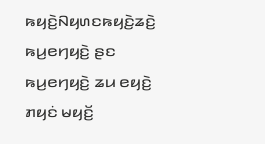ꤒꤟꤢꤧ꤬ꤡꤟꤛꤢꤒꤟꤢꤧ꤬ꤘꤢꤧ꤬ ꤒꤣ꤬ꤕꤚꤟꤢꤧ꤬ ꤔꤢ ꤒꤣ꤬ꤕꤚꤟꤢꤧ꤬ ꤘꤣ ꤕꤟꤢꤧ꤬ ꤊꤟꤢꤦ ꤗꤟꤢꤩ꤬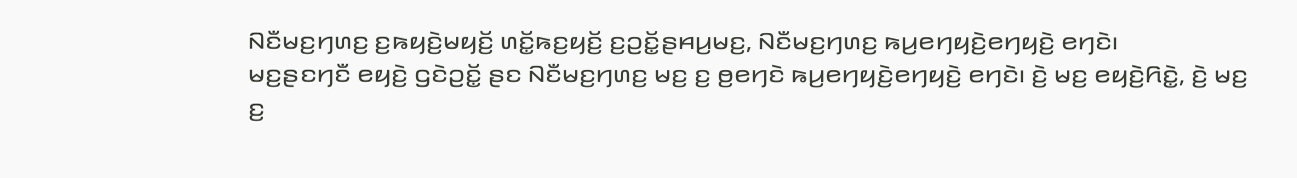ꤡꤢꤪꤗꤢ꤬ꤚꤛꤢ꤬ ꤢ꤬ꤒꤟꤢꤧ꤬ꤗꤟꤢꤩ꤬ ꤛꤢꤩ꤭ꤒꤢ꤬ꤟꤢꤩ꤬ ꤢ꤬ꤑꤢꤩ꤭ꤔꤌꤣ꤬ꤗꤢ꤬, ꤡꤢꤪꤗꤢ꤬ꤚꤛꤢ꤬ ꤒꤣ꤬ꤕꤚꤟꤢꤧ꤬ꤕꤚꤟꤢꤧ꤬ ꤕꤚꤢꤧ꤯
ꤗꤢ꤬ꤔꤢꤚꤢꤪ ꤕꤟꤢꤧ꤬ ꤞꤢꤧꤑꤢꤩ꤭ ꤔꤢ ꤡꤢꤪꤗꤢ꤬ꤚꤛꤢ꤬ ꤗꤢ꤬ ꤢ꤬ ꤥ꤬ꤕꤚꤢꤧ ꤒꤣ꤬ꤕꤚꤟꤢꤧ꤬ꤕꤚꤟꤢꤧ꤬ ꤕꤚꤢꤧ꤯ ꤢꤧ꤬ ꤗꤢ꤬ ꤕꤟꤢꤧ꤬ꤖꤢꤧ꤭, ꤢꤧ꤬ ꤗꤢ꤬ ꤢ꤬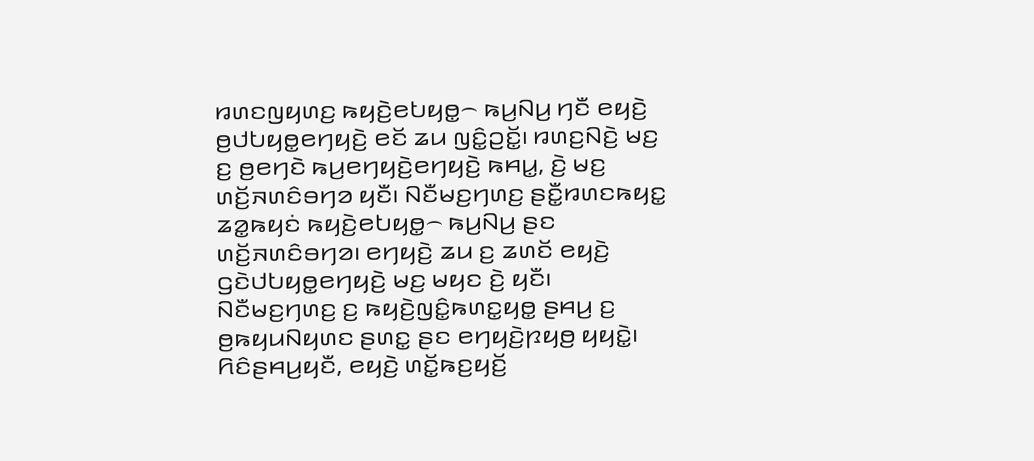ꤙꤛꤢꤜꤟꤛꤢ꤬ ꤒꤟꤢꤧ꤬ꤕꤝꤟꤥ꤭꤮ ꤒꤣ꤬ꤡꤣ꤬ ꤚꤢꤪ ꤕꤟꤢꤧ꤬ ꤥ꤬ꤓꤝꤟꤥ꤭ꤕꤚꤟꤢꤧ꤬ ꤕꤢꤩ ꤘꤣ ꤜꤢꤨ꤭ꤑꤢꤩ꤭꤯ ꤙꤛꤢ꤬ꤡꤢꤧ꤬ ꤗꤢ꤬ ꤢ꤬ ꤥ꤬ꤕꤚꤢꤧ ꤒꤣ꤬ꤕꤚꤟꤢꤧ꤬ꤕꤚꤟꤢꤧ꤬ ꤒꤌꤣ꤭, ꤢꤧ꤬ ꤗꤢ꤬ ꤛꤢꤩ꤬ꤏꤛꤢꤨꤋꤚꤤ ꤟꤢꤪ꤯ ꤡꤢꤪꤗꤢ꤬ꤚꤛꤢ꤬ ꤔꤢꤪ꤭ꤙꤛꤢꤒꤟꤢ꤭ ꤘꤤ꤭ꤒꤟꤢꤦ ꤒꤟꤢꤧ꤬ꤕꤝꤟꤥ꤭꤮ ꤒꤣ꤬ꤡꤣ꤬ ꤔꤢ ꤛꤢꤩ꤬ꤏꤛꤢꤨꤋꤚꤤ꤯ ꤕꤚꤟꤢꤧ꤬ ꤘꤣ ꤢ꤬ ꤘꤛꤢꤩ ꤕꤟꤢꤧ꤬ ꤞꤢꤧꤓꤝꤟꤥ꤭ꤕꤚꤟꤢꤧ꤬ ꤗꤢ꤬ ꤗꤟꤢ ꤢꤧ꤬ ꤟꤢꤪ꤯
ꤡꤢꤪꤗꤢ꤬ꤚꤛꤢ꤬ ꤢ꤬ ꤒꤟꤢꤧ꤬ꤜꤢꤨ꤭ꤒꤛꤢ꤭ꤟꤥ꤭ ꤔꤌꤣ꤬ ꤢ꤬ ꤥ꤬ꤒꤟꤣꤡꤟꤛꤢ ꤔꤛꤢ꤭ ꤔꤢ ꤕꤚꤟꤢꤧ꤬ꤐꤟꤥ꤬ ꤟꤟꤢꤧ꤭꤯ ꤖꤢꤨꤔꤌꤣ꤬ꤟꤢꤪ, ꤕꤟꤢꤧ꤬ ꤛꤢꤩ꤭ꤒꤢ꤬ꤟꤢꤩ꤬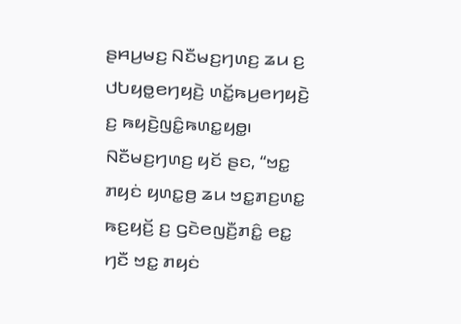ꤔꤌꤣ꤬ꤗꤢ꤬ ꤡꤢꤪꤗꤢ꤬ꤚꤛꤢ꤬ ꤘꤣ ꤢ꤬ ꤓꤝꤟꤥ꤭ꤕꤚꤟꤢꤧ꤬ ꤛꤢꤩ꤭ꤒꤣ꤬ꤕꤚꤟꤢꤧ꤬ ꤢ꤬ ꤒꤟꤢꤧ꤬ꤜꤢꤨ꤭ꤒꤛꤢ꤭ꤟꤥ꤭꤯ ꤡꤢꤪꤗꤢ꤬ꤚꤛꤢ꤬ ꤟꤢꤩ ꤔꤢ, “ꤠꤢ꤭ ꤊꤟꤢꤦ ꤟꤛꤢ꤭ꤥ꤬ ꤘꤣ ꤠꤢ꤭ꤊꤢ꤬ꤛꤢ꤭ ꤒꤢ꤬ꤟꤢꤩ꤬ ꤢ꤬ ꤞꤢꤧꤕꤜꤢꤪ꤬ꤊꤢꤨ꤭ ꤕꤢ꤭ ꤚꤢꤪ ꤠꤢ꤭ ꤊꤟꤢꤦ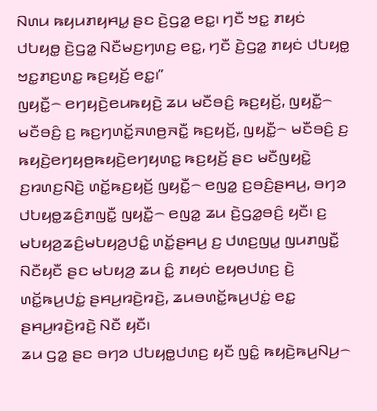ꤡꤛꤣ ꤒꤟꤣꤊꤟꤌꤣ꤭ ꤔꤢ ꤢꤧ꤬ꤞꤤ꤭ ꤕꤢ꤭꤯ ꤚꤢꤪ ꤠꤢ꤭ ꤊꤟꤢꤦ ꤓꤝꤟꤥ꤭ ꤢꤧ꤬ꤞꤤ꤭ ꤡꤢꤪꤗꤢ꤬ꤚꤛꤢ꤬ ꤕꤢ꤭, ꤚꤢꤪ ꤢꤧ꤬ꤞꤤ꤭ ꤊꤟꤢꤦ ꤓꤝꤟꤥ꤭ ꤠꤢ꤭ꤊꤢ꤬ꤛꤢ꤭ ꤒꤢ꤬ꤟꤢꤩ꤬ ꤕꤢ꤭꤯”
ꤜꤟꤢꤪ꤭꤮ ꤕꤚꤟꤢꤧ꤬ꤕꤣꤒꤟꤢꤧ꤬ ꤘꤣ ꤗꤢꤪꤋꤢꤨ꤬ ꤒꤢ꤬ꤟꤢꤩ꤬, ꤜꤟꤢꤪ꤭꤮ ꤗꤢꤪꤋꤢꤨ꤬ ꤢ꤬ ꤒꤢ꤬ꤚꤛꤢꤩ꤭ꤏꤛꤥ꤬ꤏꤢꤪ꤭ ꤒꤢ꤬ꤟꤢꤩ꤬, ꤜꤟꤢꤪ꤭꤮ ꤗꤢꤪꤋꤢꤨ꤬ ꤢ꤬ ꤒꤟꤢꤧ꤬ꤕꤚꤟꤥ꤬ꤒꤟꤢꤧ꤬ꤕꤚꤟꤛꤢ꤭ ꤒꤢ꤬ꤟꤢꤩ꤬ ꤔꤢ ꤗꤢꤪꤜꤟꤢꤧ꤭ ꤢ꤬ꤙꤛꤢ꤬ꤡꤢꤧ꤬ ꤛꤢꤩ꤭ꤒꤢ꤬ꤟꤢꤩ꤬ ꤜꤟꤢꤪ꤭꤮ ꤕꤜꤤ꤭ ꤢ꤬ꤋꤢꤨ꤬ꤔꤌꤣ꤬, ꤋꤚꤤ ꤓꤝꤟꤥ꤭ꤘꤢꤨ꤬ꤊꤜꤢꤪ꤭ ꤜꤟꤢꤪ꤭꤮ ꤕꤜꤤ꤭ ꤘꤣ ꤢꤧ꤬ꤞꤤ꤭ꤋꤢꤨ꤬ ꤟꤢꤪ꤯ ꤢ꤬ ꤗꤝꤟꤤ꤬ꤘꤢꤨ꤬ꤗꤝꤟꤤ꤬ꤓꤢꤨ꤭ ꤛꤢꤩ꤭ꤔꤌꤣ꤬ ꤢ꤬ ꤓꤛꤢ꤬ꤜꤣ꤭ ꤜꤣꤊꤜꤢꤪ꤭ ꤡꤢꤪꤟꤢꤪ ꤔꤢ ꤗꤝꤟꤤ꤬ ꤘꤣ ꤢꤨ꤭ ꤊꤟꤢꤦ ꤕꤟꤥꤓꤛꤢ꤬ ꤢꤧ꤬ ꤛꤢꤩ꤭ꤒꤣ꤬ꤓꤢꤦ꤭ ꤔꤌꤣ꤬ꤙꤢꤧ꤬ꤙꤢꤧ꤬, ꤘꤣꤋꤛꤢꤩ꤭ꤒꤣ꤬ꤓꤢꤦ꤭ ꤕꤢ꤭ ꤔꤌꤣ꤬ꤙꤢꤧ꤬ꤙꤢꤧ꤬ ꤡꤢꤪ ꤟꤢꤪ꤯
ꤘꤣ ꤞꤤ꤭ ꤔꤢ ꤋꤚꤤ ꤓꤝꤟꤥ꤭ꤓꤛꤢ꤬ ꤟꤢꤪ ꤜꤢꤨ꤭ ꤒꤟꤢꤧ꤬ꤒꤣ꤬ꤡꤣ꤬꤮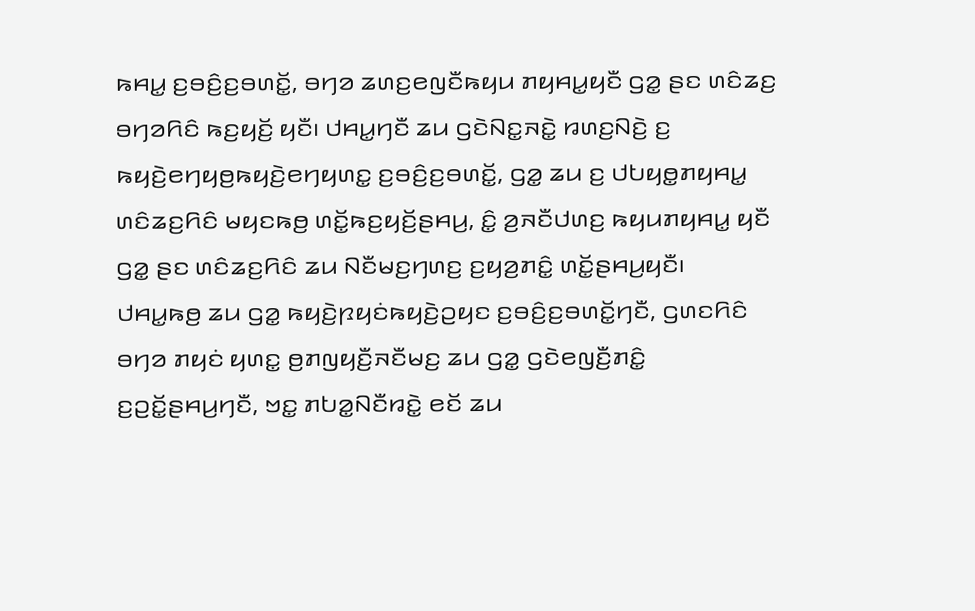ꤒꤌꤣ꤭ ꤢ꤬ꤋꤢꤨ꤬ꤢ꤬ꤋꤛꤢꤩ꤭, ꤋꤚꤤ ꤘꤛꤢ꤬ꤕꤜꤢꤪꤒꤟꤣ ꤊꤟꤌꤣ꤭ꤟꤢꤪ ꤞꤤ꤭ ꤔꤢ ꤛꤢꤨꤘꤢ꤬ ꤋꤚꤤꤖꤢꤨ ꤒꤢ꤬ꤟꤢꤩ꤬ ꤟꤢꤪ꤯ ꤓꤌꤣ꤭ꤚꤢꤪ ꤘꤣ ꤞꤢꤧꤡꤢ꤭ꤏꤢꤧ꤭ ꤙꤛꤢ꤬ꤡꤢꤧ꤬ ꤢ꤬ ꤒꤟꤢꤧ꤬ꤕꤚꤟꤥ꤬ꤒꤟꤢꤧ꤬ꤕꤚꤟꤛꤢ꤭ ꤢ꤬ꤋꤢꤨ꤬ꤢ꤬ꤋꤛꤢꤩ꤭, ꤞꤤ꤭ ꤘꤣ ꤢ꤬ ꤓꤝꤟꤥ꤭ꤊꤟꤌꤣ꤭ ꤛꤢꤨꤘꤢ꤬ꤖꤢꤨ ꤗꤟꤢꤒꤥ꤬ ꤛꤢꤩ꤭ꤒꤢ꤬ꤟꤢꤩ꤬ꤔꤌꤣ꤬, ꤢꤨ꤭ ꤤ꤬ꤏꤢꤪꤓꤛꤢ꤬ ꤒꤟꤣꤊꤟꤌꤣ꤭ ꤟꤢꤪ ꤞꤤ꤭ ꤔꤢ ꤛꤢꤨꤘꤢ꤬ꤖꤢꤨ ꤘꤣ ꤡꤢꤪꤗꤢ꤬ꤚꤛꤢ꤬ ꤢ꤬ꤟꤤ꤬ꤊꤢꤨ꤭ ꤛꤢꤩ꤭ꤔꤌꤣ꤬ꤟꤢꤪ꤯
ꤓꤌꤣ꤭ꤒꤥ꤬ ꤘꤣ ꤞꤤ꤭ ꤒꤟꤢꤧ꤬ꤐꤟꤢꤦꤒꤟꤢꤧ꤬ꤑꤟꤢ ꤢ꤬ꤋꤢꤨ꤬ꤢ꤬ꤋꤛꤢꤩ꤭ꤚꤢꤪ, ꤞꤛꤢꤖꤢꤨ ꤋꤚꤤ ꤊꤟꤢꤦ ꤟꤛꤢ꤭ ꤥ꤬ꤊꤜꤟꤢꤪ꤬ꤏꤢꤪꤗꤢ꤬ ꤘꤣ ꤞꤤ꤭ ꤞꤢꤧꤕꤜꤢꤪ꤬ꤊꤢꤨ꤭ ꤢ꤬ꤑꤢꤩ꤭ꤔꤌꤣ꤬ꤚꤢꤪ, ꤠꤢ꤭ ꤊꤝꤤ꤭ꤡꤢꤪꤙꤢꤧ꤭ ꤕꤢꤩ ꤘꤣ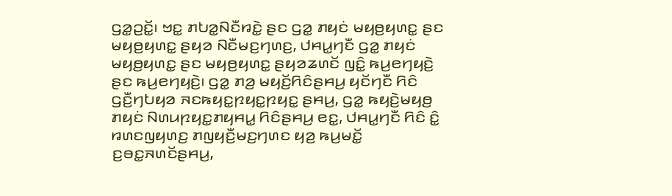ꤞꤤ꤭ꤑꤢꤩ꤭꤯ ꤠꤢ꤭ ꤊꤝꤤ꤭ꤡꤢꤪꤙꤢꤧ꤭ ꤔꤢ ꤞꤤ꤭ ꤊꤟꤢꤦ ꤗꤟꤥ꤬ꤟꤛꤢ꤭ ꤔꤢ ꤗꤟꤥ꤬ꤟꤛꤢ꤭ ꤔꤟꤤ ꤡꤢꤪꤗꤢ꤬ꤚꤛꤢ꤬, ꤓꤌꤣ꤭ꤚꤢꤪ ꤞꤤ꤭ ꤊꤟꤢꤦ ꤗꤟꤥ꤬ꤟꤛꤢ꤭ ꤔꤢ ꤗꤟꤥ꤬ꤟꤛꤢ꤭ ꤔꤟꤤꤘꤛꤢꤩ ꤜꤢꤨ꤭ ꤒꤣ꤬ꤕꤚꤟꤢꤧ꤬ ꤔꤢ ꤒꤣ꤬ꤕꤚꤟꤢꤧ꤬꤯ ꤞꤤ꤭ ꤊꤤ꤬ ꤗꤟꤢꤩ꤬ꤖꤢꤨꤔꤌꤣ꤬ ꤟꤢꤩꤚꤢꤪ ꤖꤢꤨ ꤞꤢꤪ꤬ꤚꤝꤟꤤ ꤏꤢꤒꤟꤢ꤭ꤐꤟꤢ꤭ꤐꤟꤢ꤭ ꤔꤌꤣ꤬, ꤞꤤ꤭ ꤒꤟꤢꤧ꤬ꤗꤟꤥ꤬ ꤊꤟꤢꤦ ꤡꤛꤣꤐꤟꤢ꤭ꤊꤟꤌꤣ꤭ ꤖꤢꤨꤔꤌꤣ꤬ ꤕꤢ꤭, ꤓꤌꤣ꤭ꤚꤢꤪ ꤖꤢꤨ ꤢꤨ꤭ ꤙꤛꤢꤜꤟꤛꤢ꤬ ꤊꤜꤟꤢꤪ꤬ꤗꤢ꤬ꤚꤛꤢ ꤟꤤ꤬ ꤒꤣ꤬ꤗꤢꤩ꤭ ꤢ꤬ꤋꤢ꤭ꤏꤛꤢꤩꤔꤌꤣ꤬,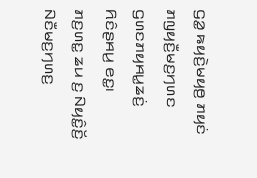ꤞꤤ꤭ ꤒꤟꤢꤧ꤬ꤗꤟꤥ꤬ ꤊꤟꤢꤦ ꤊꤜꤟꤢꤪ꤬ꤗꤢ꤬ꤚꤛꤢ ꤞꤛꤢꤊꤟꤌꤣ꤭ꤘꤢꤦ꤬ ꤖꤢꤨꤔꤌꤣ꤬ ꤕꤢ꤭꤯
ꤊꤢ꤬ꤛꤢ꤭ ꤘꤣ ꤢ꤬ ꤡꤟꤢꤨ꤭ꤢꤩ꤬ ꤡꤢꤪꤗꤢ꤬ꤚꤛꤢ꤬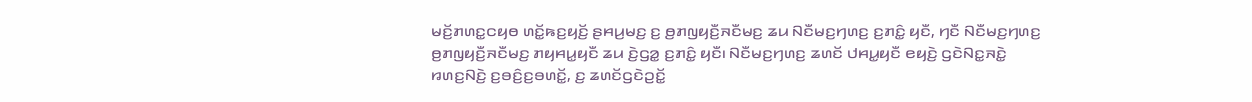ꤗꤢꤩ꤬ꤊꤛꤢ꤭ꤍꤟꤥ ꤛꤢꤩ꤭ꤒꤢ꤬ꤟꤢꤩ꤬ ꤔꤌꤣ꤬ꤗꤢ꤬ ꤢ꤬ ꤥ꤬ꤊꤜꤟꤢꤪ꤬ꤏꤢꤪꤗꤢ꤬ ꤘꤣ ꤡꤢꤪꤗꤢ꤬ꤚꤛꤢ꤬ ꤢ꤬ꤊꤢꤨ꤭ ꤟꤢꤪ, ꤚꤢꤪ ꤡꤢꤪꤗꤢ꤬ꤚꤛꤢ꤬ ꤥ꤬ꤊꤜꤟꤢꤪ꤬ꤏꤢꤪꤗꤢ꤬ ꤊꤟꤌꤣ꤭ꤟꤢꤪ ꤘꤣ ꤢꤧ꤬ꤞꤤ꤭ ꤢ꤬ꤊꤢꤨ꤭ ꤟꤢꤪ꤯ ꤡꤢꤪꤗꤢ꤬ꤚꤛꤢ꤬ ꤘꤛꤢꤩ ꤓꤌꤣ꤭ꤟꤢꤪ ꤕꤟꤢꤧ꤬ ꤞꤢꤧꤡꤢ꤭ꤏꤢꤧ꤭ ꤙꤛꤢ꤬ꤡꤢꤧ꤬ ꤢ꤬ꤋꤢꤨ꤬ꤢ꤬ꤋꤛꤢꤩ꤭, ꤢ꤬ ꤘꤛꤢꤩꤞꤢꤧꤑꤢꤩ꤭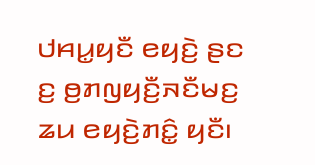ꤓꤌꤣ꤭ꤟꤢꤪ ꤕꤟꤢꤧ꤬ ꤔꤢ ꤢ꤬ ꤥ꤬ꤊꤜꤟꤢꤪ꤬ꤏꤢꤪꤗꤢ꤬ ꤘꤣ ꤕꤟꤢꤧ꤬ꤊꤢꤨ꤭ ꤟꤢꤪ꤯